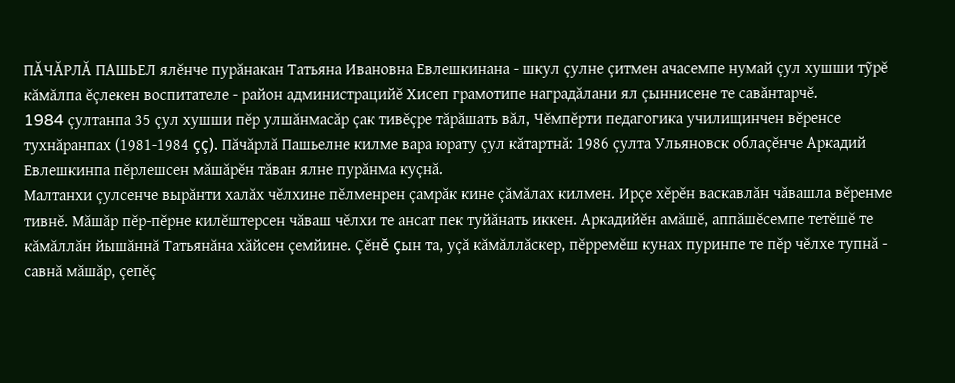ПĂЧĂРЛĂ ПАШЬЕЛ ялĕнче пурăнакан Татьяна Ивановна Евлешкинана - шкул çулне çитмен ачасемпе нумай çул хушши тỹрĕ кăмăлпа ĕçлекен воспитателе - район администрацийĕ Хисеп грамотипе наградăлани ял çыннисене те савăнтарчĕ.
1984 çултанпа 35 çул хушши пĕр улшăнмасăр çак тивĕçре тăрăшать вăл, Чĕмпĕрти педагогика училищинчен вĕренсе тухнăранпах (1981-1984 çç). Пăчăрлă Пашьелне килме вара юрату çул кăтартнă: 1986 çулта Ульяновск облаçĕнче Аркадий Евлешкинпа пĕрлешсен мăшăрĕн тăван ялне пурăнма куçнă.
Малтанхи çулсенче вырăнти халăх чĕлхине пĕлменрен çамрăк кине çăмăлах килмен. Ирçе хĕрĕн васкавлăн чăвашла вĕренме тивнĕ. Мăшăр пĕр-пĕрне килĕштерсен чăваш чĕлхи те ансат пек туйăнать иккен. Аркадийĕн амăшĕ, аппăшĕсемпе тетĕшĕ те кăмăллăн йышăннă Татьянăна хăйсен çемйине. Çĕнĕ çын та, уçă кăмăллăскер, пĕрремĕш кунах пуринпе те пĕр чĕлхе тупнă - савнă мăшăр, çепĕç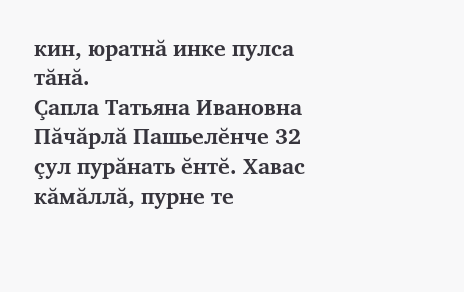кин, юратнă инке пулса тăнă.
Çапла Татьяна Ивановна Пăчăрлă Пашьелĕнче 32 çул пурăнать ĕнтĕ. Хавас кăмăллă, пурне те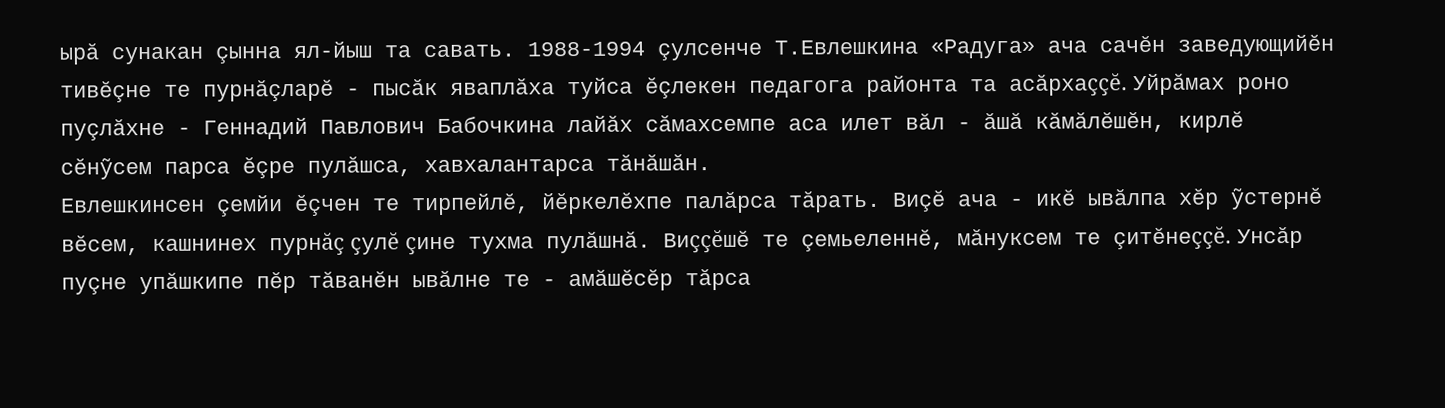ырă сунакан çынна ял-йыш та савать. 1988-1994 çулсенче Т.Евлешкина «Радуга» ача сачĕн заведующийĕн тивĕçне те пурнăçларĕ - пысăк яваплăха туйса ĕçлекен педагога районта та асăрхаççĕ. Уйрăмах роно пуçлăхне - Геннадий Павлович Бабочкина лайăх сăмахсемпе аса илет вăл - ăшă кăмăлĕшĕн, кирлĕ сĕнỹсем парса ĕçре пулăшса, хавхалантарса тăнăшăн.
Евлешкинсен çемйи ĕçчен те тирпейлĕ, йĕркелĕхпе палăрса тăрать. Виçĕ ача - икĕ ывăлпа хĕр ỹстернĕ вĕсем, кашнинех пурнăç çулĕ çине тухма пулăшнă. Виççĕшĕ те çемьеленнĕ, мăнуксем те çитĕнеççĕ. Унсăр пуçне упăшкипе пĕр тăванĕн ывăлне те - амăшĕсĕр тăрса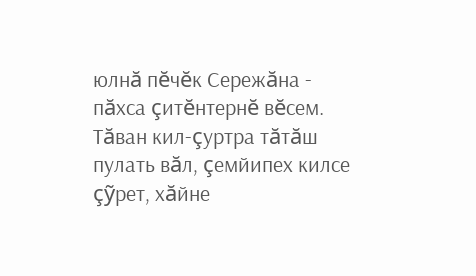юлнă пĕчĕк Сережăна - пăхса çитĕнтернĕ вĕсем. Тăван кил-çуртра тăтăш пулать вăл, çемйипех килсе çỹрет, хăйне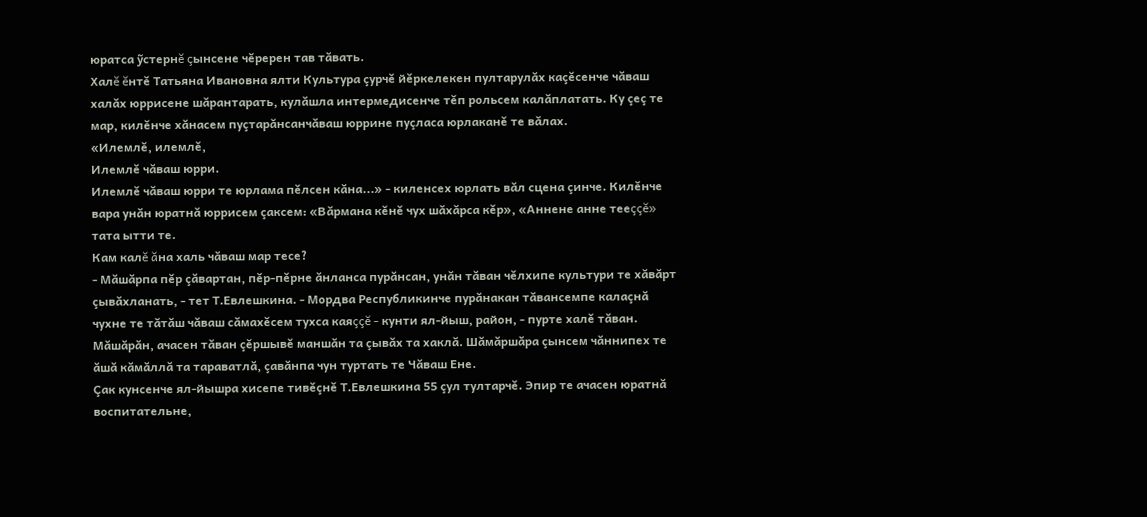юратса ỹстернĕ çынсене чĕререн тав тăвать.
Халĕ ĕнтĕ Татьяна Ивановна ялти Культура çурчĕ йĕркелекен пултарулăх каçĕсенче чăваш халăх юррисене шăрантарать, кулăшла интермедисенче тĕп рольсем калăплатать. Ку çеç те мар, килĕнче хăнасем пуçтарăнсанчăваш юррине пуçласа юрлаканĕ те вăлах.
«Илемлĕ, илемлĕ,
Илемлĕ чăваш юрри.
Илемлĕ чăваш юрри те юрлама пĕлсен кăна...» - киленсех юрлать вăл сцена çинче. Килĕнче вара унăн юратнă юррисем çаксем: «Вăрмана кĕнĕ чух шăхăрса кĕр», «Аннене анне тееççĕ» тата ытти те.
Кам калĕ ăна халь чăваш мар тесе?
- Мăшăрпа пĕр çăвартан, пĕр-пĕрне ăнланса пурăнсан, унăн тăван чĕлхипе культури те хăвăрт çывăхланать, - тет Т.Евлешкина. - Мордва Республикинче пурăнакан тăвансемпе калаçнă чухне те тăтăш чăваш сăмахĕсем тухса каяççĕ - кунти ял-йыш, район, - пурте халĕ тăван. Мăшăрăн, ачасен тăван çĕршывĕ маншăн та çывăх та хаклă. Шăмăршăра çынсем чăннипех те ăшă кăмăллă та тараватлă, çавăнпа чун туртать те Чăваш Ене.
Çак кунсенче ял-йышра хисепе тивĕçнĕ Т.Евлешкина 55 çул тултарчĕ. Эпир те ачасен юратнă воспитательне,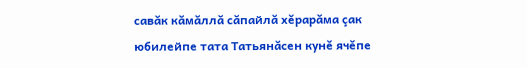савăк кăмăллă сăпайлă хĕрарăма çак юбилейпе тата Татьянăсен кунĕ ячĕпе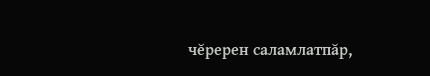чĕререн саламлатпăр,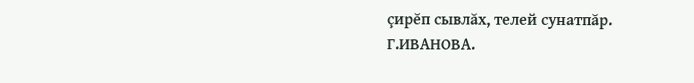çирĕп сывлăх, телей сунатпăр.
Г.ИВАНОВА.